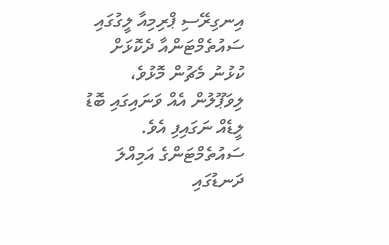އިނގިރޭސި ޕްރިމިއާ ލީގުގައި ސައުތެމްޓަންއާ ދެކޮޅަށް ކުޅުނު މެޗުން މޮޅުވެ، ލިވަޕޫލުން އެއް ވަނައިގައި ބޮޑު ލީޑެއް ނަގައިފި އެވެ.
ސައުތެމްޓަންގެ އަމިއްލަ ދަނޑުގައި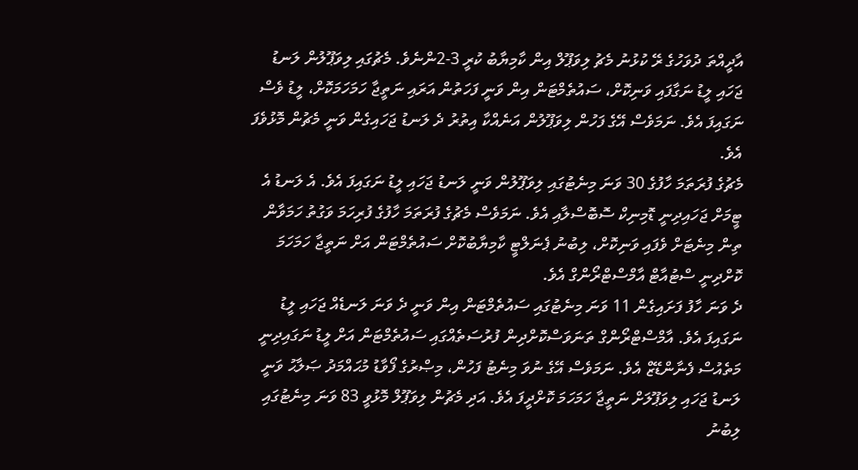އާދީއްތަ ދުވަހުގެ ރޭ ކުޅުނު މެޗު ލިވަޕޫލް އިން ކާމިޔާބު ކުރީ 3-2ންނެވެ. މެޗުގައި ލިވަޕޫލުން ލަނޑު ޖަހައި ލީޑު ނަގާފައި ވަނިކޮށް، ސައުތެމްޓަން އިން ވަނީ ފަހަތުން އަރައި ނަތީޖާ ހަމަހަމަކޮށް، ލީޑު ވެސް ނަގައިފަ އެވެ. ނަމަވެސް އޭގެ ފަހުން ލިވަޕޫލުން އަނެއްކާ އިތުރު ދެ ލަނޑު ޖަހައިގެން ވަނީ މެޗުން މޮޅުވެފަ އެވެ.
މެޗުގެ ފުރަތަމަ ހާފުގެ 30 ވަނަ މިނެޓުގައި ލިވަޕޫލުން ވަނީ ލަނޑު ޖަހައި ލީޑު ނަގައިފަ އެވެ. އެ ލަނޑު އެ ޓީމަށް ޖަހައިދިނީ ޑޮމިނިކް ސޮބޮސްލާއި އެވެ. ނަމަވެސް މެޗުގެ ފުރަތަމަ ހާފުގެ ފުރިހަމަ ވަގުތު ހަމަވާން ތިން މިނެޓަށް ވެފައި ވަނިކޮށް، ލިބުނު ޕެނަލްޓީ ކާމިޔާބުކޮށް ސައުތެމްޓަން އަށް ނަތީޖާ ހަމަހަމަ ކޮށްދިނީ ސްޓުއާޓް އާމްސްޓްރޯންގް އެވެ.
ދެ ވަނަ ހާފު ފަށައިގެން 11 ވަނަ މިނެޓުގައި ސައުތެމްޓަން އިން ވަނީ ދެ ވަނަ ލަނޑެއް ޖަހައި ލީޑު ނަގައިފަ އެވެ. އާމްސްޓްރޯންގް ތަނަވަސްކޮށްދިން ފުރުސަތެއްގައި ސައުތެމްޓަން އަށް ލީޑު ނަގައިދިނީ މަތެއުސް ފެނާންޑޭޒް އެވެ. ނަމަވެސް އޭގެ ނުވަ މިނެޓު ފަހުން، މިޞްރުގެ ފޯވާޑު މުޙައްމަދު ޞަލާޙު ވަނީ ލަނޑު ޖަހައި ލިވަޕޫލަށް ނަތީޖާ ހަމަހަމަ ކޮށްދީފަ އެވެ. އަދި މެޗުން ލިވަޕޫލް މޮޅުވީ 83 ވަނަ މިނެޓުގައި ލިބުނު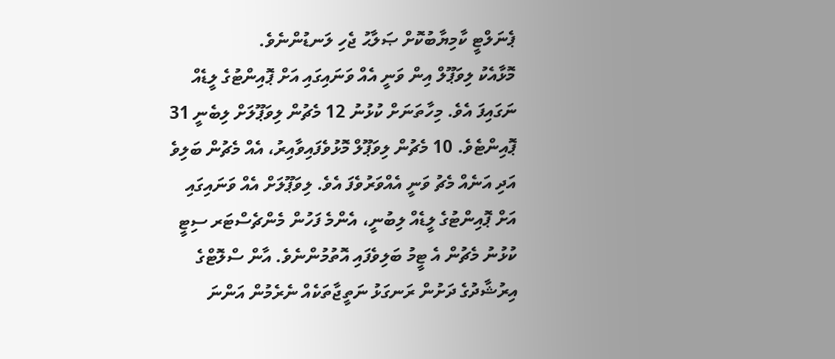ޕެނަލްޓީ ކާމިޔާބުކޮށް ޞަލާޙު ޖެހި ލަނޑުންނެވެ.
މޮޅާއެކު ލިވަޕޫލް އިން ވަނީ އެއް ވަނައިގައި އަށް ޕޮއިންޓުގެ ލީޑެއް ނަގައިފަ އެވެ. މިހާތަނަށް ކުޅުނު 12 މެޗުން ލިވަޕޫލަށް ލިބެނީ 31 ޕޮއިންޓެވެ. 10 މެޗުން ލިވަޕޫލް މޮޅުވެފައިވާއިރު، އެއް މެޗުން ބަލިވެ އަދި އަނެއް މެޗު ވަނީ އެއްވަރުވެފަ އެވެ. ލިވަޕޫލަށް އެއް ވަނައިގައި އަށް ޕޮއިންޓުގެ ލީޑެއް ލިބުނީ، އެންމެ ފަހުން މެންޗެސްޓަރ ސިޓީ ކުޅުނު މެޗުން އެ ޓީމު ބަލިވެފައި އޮތުމުންނެވެ. އާން ސްލޮޓްގެ އިރުޝާދުގެ ދަށުން ރަނގަޅު ނަތީޖާތަކެއް ނެރެމުން އަންނަ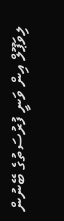ލިވަޕޫލް އިން ވަނީ ފުރުސަތުގެ ބޭނުން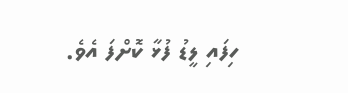ހިފައި ލީޑު ފުޅާ ކޮށްފަ އެވެ.